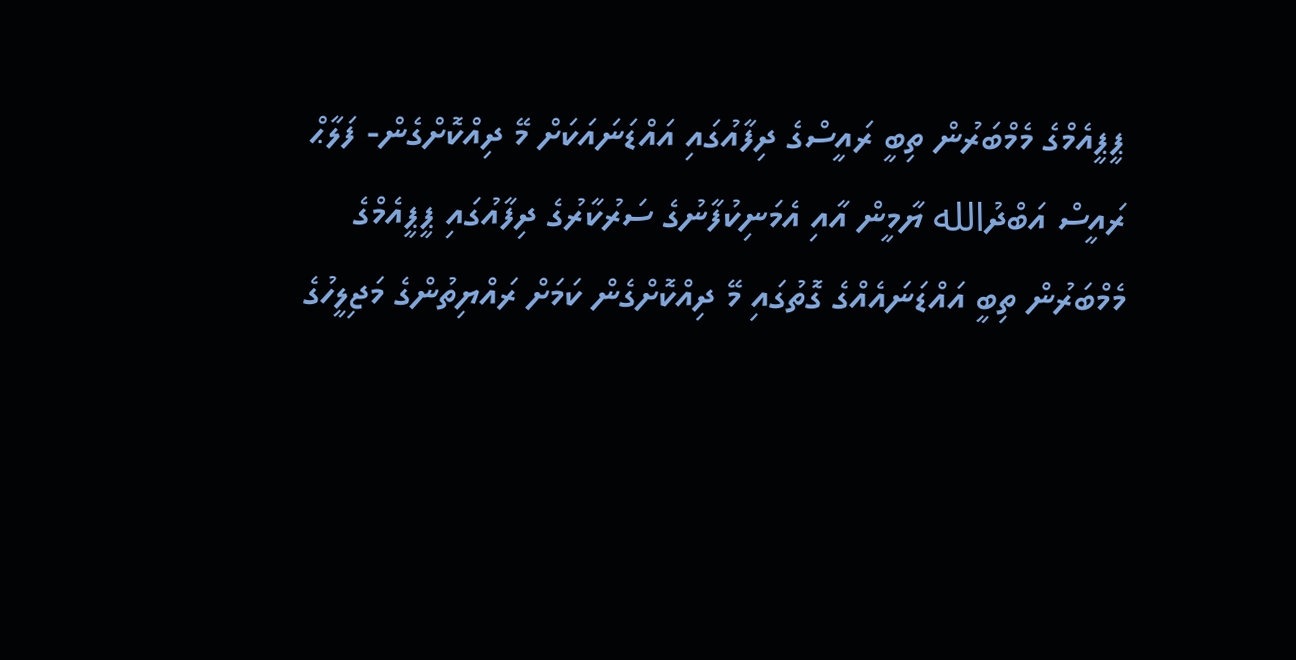ޕީޕީއެމްގެ މެމްބަރުން ތިބީ ރައީސްގެ ދިފާއުގައި އައްޑަނައަކަށް މޭ ދިއްކޮށްގެން- ފަލާޙް
ރައީސް އަބްދުالله ޔާމީން އާއި އެމަނިކުފާނުގެ ސަރުކާރުގެ ދިފާއުގައި ޕީޕީއެމްގެ މެމްބަރުން ތިބީ އައްޑަނައެއްގެ ގޮތުގައި މޭ ދިއްކޮށްގެން ކަމަށް ރައްޔިތުންގެ މަޖިލީހުގެ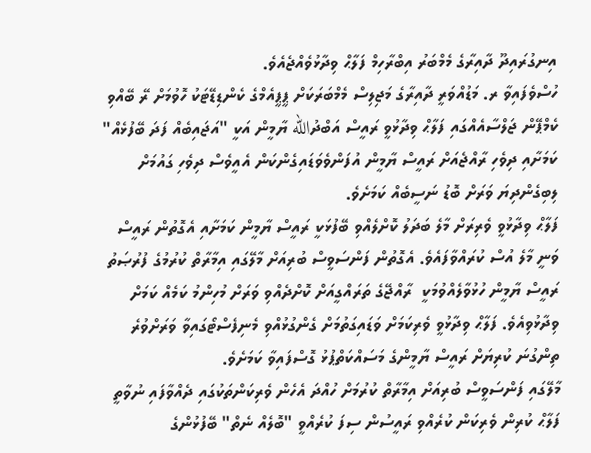އިނގުރައިދޫ ދާއިރާގެ މެމްބަރު އިބްރާހިމް ފަލާޙް ވިދާޅުވެއްޖެއެވެ.
ހުސްވެފައިވާ ރ. މަޑުއްވަރީ ދާއިރާގެ މަޖިލިސް މެމްބަރަކަށް ޕީޕީއެމްގެ ކެންޑިޑޭޓަކު ހޮވުމަށް ރޭ ބޭއްވި ކެމްޕޭން ޖަލްސާއެއްގައި ފަލާޙް ވިދާޅުވީ ރައީސް އަބްދުالله ޔާމީން އަކީ "އަޖައިބެއް ފަދަ ބޭފުޅެއް" ކަމަށާއި ދިވެހި ރާއްޖެއަށް ރައީސް ޔާމީން އުފަންވެވަޑައިގެންކަން އެއީވެސް ދިވެހި ގައުމަށް ލިބިގެންދިޔަ ވަރަށް ބޮޑު ނަސީބެއް ކަމަށެވެ.
ފަލާޙް ވިދާޅުވީ ވެރިރަށް މާލެ ބަދަލު ކޮށްލެއްވި ބޭފުޅަކީ ރައީސް ޔާމީން ކަމަށާއި އެގޮތުން ރައީސް ވަނީ މާލެ އުސް ކުރައްވާފައެވެ. އެގޮތުން ފަންސަވީސް ބުރިއަށް މާލޭގައި އިމާރާތް ކުރުމުގެ ފުރުޞަތު ރައީސް ޔާމީން ހުޅުވާލެއްވުމަކީ  ރާއްޖޭގެ ތަރައްގީއަށް ކޮށްދެއްވި ވަރަށް މުހިންމު ކަމެއް ކަމަށް ވިދާޅުވިއެވެ. ފަލާޙް ވިދާޅުވީ ވެރިކަމަށް ވަޑައިގަތުމަށް ގެންގުޅުއްވި މެނިފެސްޓޯގައިވާ ވަރަށްވުރެ ތިންގުނަ ކުރިޔަށް ރައީސް ޔާމީންގެ މަސައްކަތްޕުޅު ގޮސްފައިވާ ކަމަށެވެ.
މާލޭގައި ފަންސަވީސް ބުރިއަށް އިމާރާތް ކުރުމަށް ހުއްދަ އެހެން ވެރިކަންތަކުގައި ދެއްވާފައި ނުވާތީ ފަލާޙް ކުރިން ވެރިކަން ކުރެއްވި ރައީސުން ސިފަ ކުރެއްވީ "ބޮލެއް ނެތް" ބޭފުޅުންގެ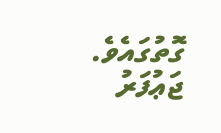ގޮތުގައެވެ.
ޖަޢުފަރު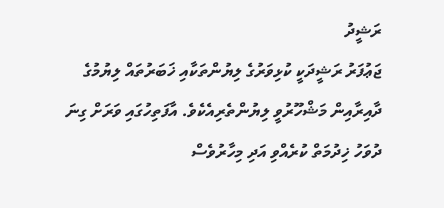ރަޝީދު
ޖަޢުފަރު ރަޝީދަކީ ކުޅިވަރުގެ ލިޔުންތަކާއި ޚަބަރުތައް ލިޔުމުގެ ދާއިރާއިން މަޝްހޫރުވީ ލިޔުންތެރިއެކެވެ. އާފަތިހުގައި ވަރަށް ގިނަ ދުވަހު ޚިދުމަތް ކުރެއްވި އަދި މިހާރުވެސް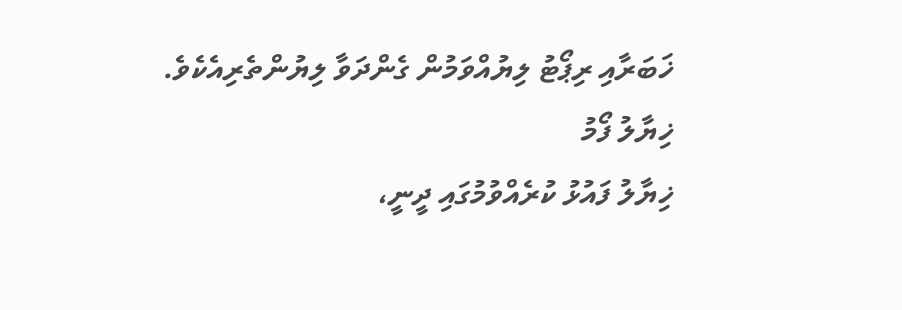ޚަބަރާއި ރިޕޯޓު ލިޔުއްވަމުން ގެންދަވާ ލިޔުންތެރިއެކެވެ.
ޚިޔާލު ފޯމު
ޚިޔާލު ފައުޅު ކުރެއްވުމުގައި ދީނީ،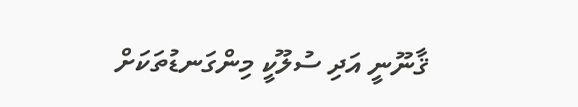ޤާނޫނީ އަދި ސުލޫކީ މިންގަނޑުތަކަށް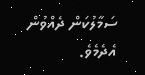ސަމާލުކަން ދެއްވުން އެދެމެވެ.